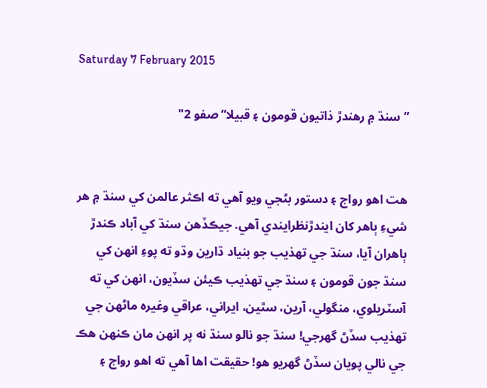Saturday 7 February 2015

”سنڌ ۾ رهندڙ ذاتيون قومون ۽ قبيلا“ صفو 2"


هت اهو رواج ۽ دستور بڻجي ويو آهي ته اڪثر عالمن کي سنڌ ۾ هر شيءِ ٻاهر کان ايندڙنظرايندي آهي. جيڪڏهن سنڌ کي آباد ڪندڙ ٻاهران آيا، سنڌ جي تهذيب جو بنياد ڌارين وڌو ته پوءِ انهن کي سنڌ جون قومون ۽ سنڌ جي تهذيب ڪيئن سڏيون، انهن کي ته آسٽريلوي، منگولي، آرين، سٿين، ايراني، عراقي وغيره ماڻهن جي تهذيب سڏڻ گھرجي! سنڌ جو نالو سنڌ نه پر انهن مان ڪنهن هڪ جي نالي پويان سڏڻ گھريو هو! حقيقت اها آهي ته اهو رواج ۽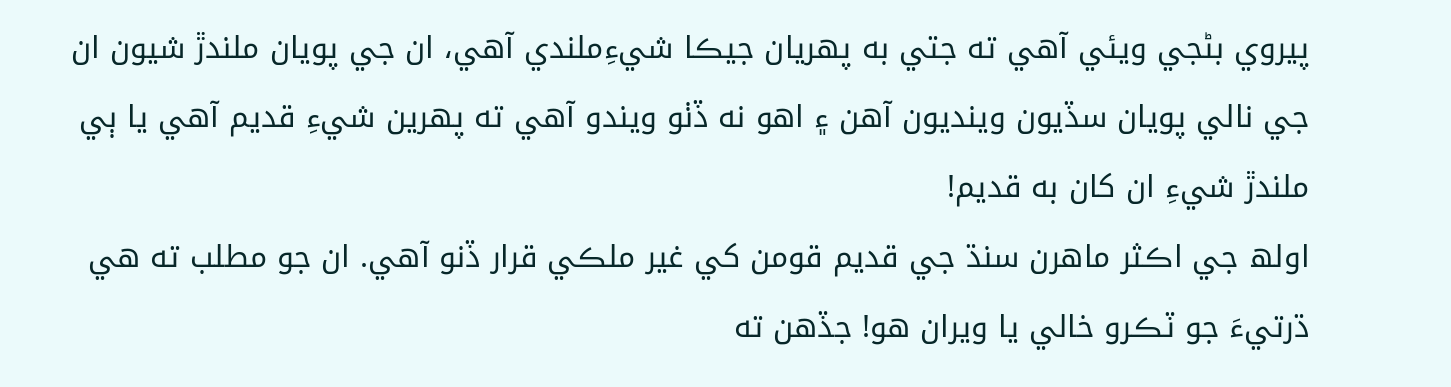پيروي بڻجي ويئي آهي ته جتي به پهريان جيڪا شيءِملندي آهي، ان جي پويان ملندڙ شيون ان جي نالي پويان سڏيون وينديون آهن ۽ اهو نه ڏٺو ويندو آهي ته پهرين شيءِ قديم آهي يا ٻي ملندڙ شيءِ ان کان به قديم!
اولھ جي اڪثر ماهرن سنڌ جي قديم قومن کي غير ملڪي قرار ڏنو آهي. ان جو مطلب ته هي ڌرتيءَ جو ٽڪرو خالي يا ويران هو! جڏهن ته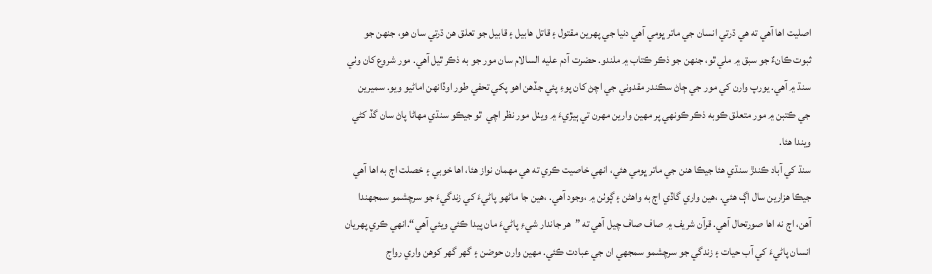اصليت اها آهي ته هي ڌرتي انسان جي ماتر ڀومي آهي دنيا جي پهرين مقتول ۽ قاتل هابيل ۽ قابيل جو تعلق هن ڌرتي سان هو، جنهن جو ثبوت ڪانءٌ جو سبق ۾ ملي ٿو، جنهن جو ذڪر ڪتاب ۾ ملندو. حضرت آدم عليه السالام سان مور جو به ذڪر ٿيل آهي. مور شروع کان وٺي سنڌ ۾ آهي. يورپ وارن کي مور جي ڄاڻ سڪندر مقدوني جي اچڻ کان پوءِ پئي جڏهن اهو پکي تحفي طور اوڏانهن اماڻيو ويو. سميرين جي ڪتبن ۾ مور متعلق ڪوبه ذڪر ڪونهي پر مهين وارين مهرن تي ٻيڙيءَ ۾ ويٺل مور نظر اچي  ٿو جيڪو سنڌي مهاڻا پاڻ سان گڏ کڻي ويندا هئا.
سنڌ کي آباد ڪندڙ سنڌي هئا جيڪا هنن جي ماتر ڀومي هئي، انهي خاصيت ڪري ته هي مهمان نواز هئا، اها خوبي ۽ خصلت اڄ به اها آهي جيڪا هزارين سال اڳ هئي. ،هين واري گاڏي اڄ به واهڻن ۽ ڳوٺن ۾ ،وجود آهي. ،هين جا ماڻهو پاڻيءَ کي زندگيءَ جو سرچشمو سمجھندا آهن، اڄ نه اها صورتحال آهي. قرآن شريف ۾ صاف صاف چيل آهي ته ”هر جاندار شيءِ پاڻيءَ مان پيدا ڪئي ويئي آهي“.انهي ڪري پهريان انسان پاڻيءَ کي آب حيات ۽ زندگي جو سرچشمو سمجھي ان جي عبادت ڪئي. مهين وارن حوضن ۽ گھر گھر کوهن واري رواج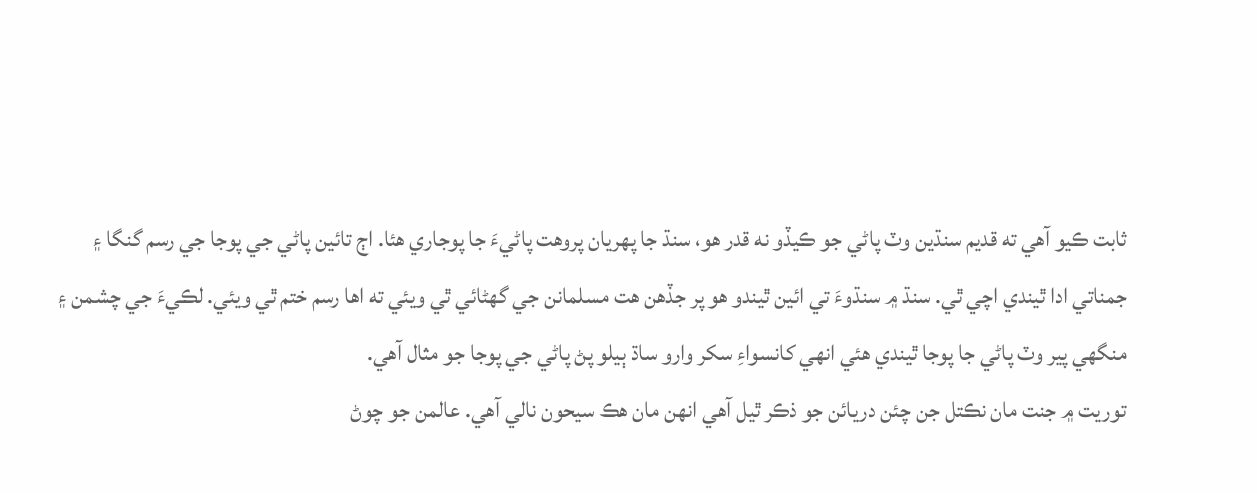ثابت ڪيو آهي ته قديم سنڌين وٽ پاڻي جو ڪيڏو نه قدر هو، سنڌ جا پهريان پروهت پاڻيءَ جا پوجاري هئا. اڄ تائين پاڻي جي پوجا جي رسم گنگا ۽ جمناتي ادا ٿيندي اچي ٿي. سنڌ ۾ سنڌوءَ تي ائين ٿيندو هو پر جڏهن هت مسلمانن جي گھڻائي ٿي ويئي ته اها رسم ختم ٿي ويئي. لڪيءَ جي چشمن ۽ منگھي پير وٽ پاڻي جا پوجا ٿيندي هئي انهي کانسواءِ سکر وارو ساڌ ٻيلو پڻ پاڻي جي پوجا جو مثال آهي.
توريت ۾ جنت مان نڪتل جن چئن دريائن جو ذڪر ٿيل آهي انهن مان هڪ سيحون نالي آهي. عالمن جو چوڻ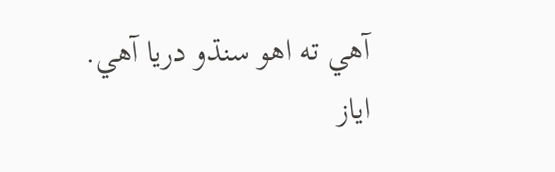آهي ته اهو سنڌو دريا آهي.
اياز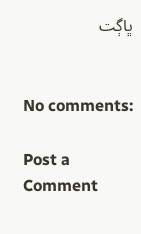ڀاڳت


No comments:

Post a Comment